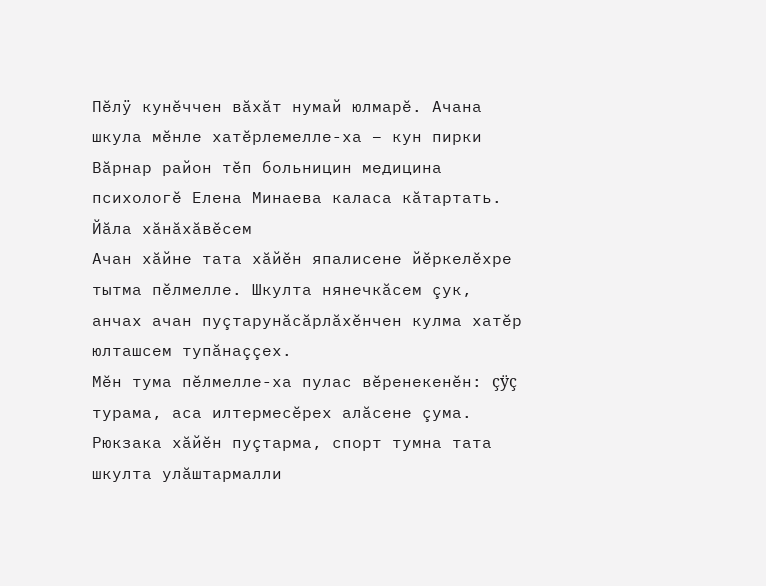Пĕлÿ кунĕччен вăхăт нумай юлмарĕ. Ачана шкула мĕнле хатĕрлемелле-ха – кун пирки Вăрнар район тĕп больницин медицина психологĕ Елена Минаева каласа кăтартать.
Йăла хăнăхăвĕсем
Ачан хăйне тата хăйĕн япалисене йĕркелĕхре тытма пĕлмелле. Шкулта нянечкăсем çук, анчах ачан пуçтарунăсăрлăхĕнчен кулма хатĕр юлташсем тупăнаççех.
Мĕн тума пĕлмелле-ха пулас вĕренекенĕн: çÿç турама, аса илтермесĕрех алăсене çума. Рюкзака хăйĕн пуçтарма, спорт тумна тата шкулта улăштармалли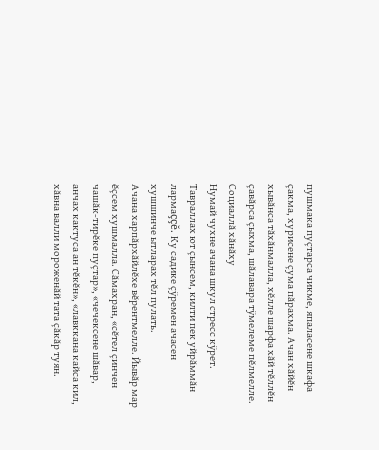пушмака пуçтарса чикме, япаласене шкафа çакма, хурисене çума пăрахма. Ачан хăйĕн хывăнса тăхăнмалла, хĕлле шарфа хăй тĕллĕн çавăрса çыхма, шăлавара тÿмелеме пĕлмелле.
Социаллă хăнăху
Нумай чухне ачана шкул стресс кÿрет. Тавраллах ют çынсем, килти пек уйрăммăн лармаççĕ. Ку садике çÿремен ачасен хушшинче ытларах тĕл пулать.
Ачана харпăрхăйлĕхе вĕрентмелле. Йывăр мар ĕçсем хушмалла. Сăмахран, «сĕтел çинчен чашăк-тирĕке пуçтар», «чечексене шăвар, анчах кактуса ан тĕкĕн», «лавккана кайса кил, хăвна валли мороженăй тата çăкăр туян.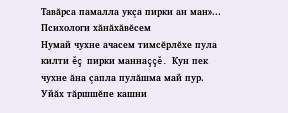Тавăрса памалла укçа пирки ан ман»...
Психологи хăнăхăвĕсем
Нумай чухне ачасем тимсĕрлĕхе пула килти ĕç пирки маннаççĕ. Кун пек чухне ăна çапла пулăшма май пур. Уйăх тăршшĕпе кашни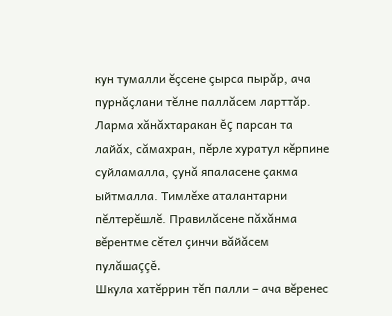кун тумалли ĕçсене çырса пырăр, ача пурнăçлани тĕлне паллăсем ларттăр. Ларма хăнăхтаракан ĕç парсан та лайăх, сăмахран, пĕрле хуратул кĕрпине суйламалла, çунă япаласене çакма ыйтмалла. Тимлĕхе аталантарни пĕлтерĕшлĕ. Правилăсене пăхăнма вĕрентме сĕтел çинчи вăйăсем пулăшаççĕ.
Шкула хатĕррин тĕп палли – ача вĕренес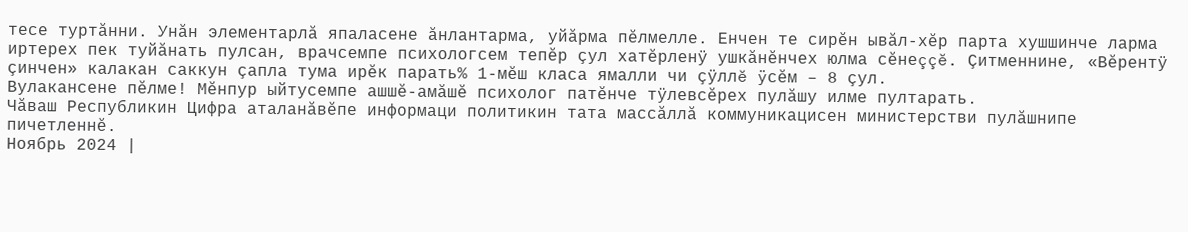тесе туртăнни. Унăн элементарлă япаласене ăнлантарма, уйăрма пĕлмелле. Енчен те сирĕн ывăл-хĕр парта хушшинче ларма иртерех пек туйăнать пулсан, врачсемпе психологсем тепĕр çул хатĕрленÿ ушкăнĕнчех юлма сĕнеççĕ. Çитменнине, «Вĕрентÿ çинчен» калакан саккун çапла тума ирĕк парать% 1-мĕш класа ямалли чи çÿллĕ ÿсĕм – 8 çул.
Вулакансене пĕлме! Мĕнпур ыйтусемпе ашшĕ-амăшĕ психолог патĕнче тÿлевсĕрех пулăшу илме пултарать.
Чăваш Республикин Цифра аталанăвĕпе информаци политикин тата массăллă коммуникацисен министерстви пулăшнипе пичетленнĕ.
Ноябрь 2024 |